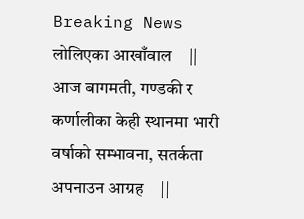Breaking News
लोलिएका आखाँवाल    ||     आज बागमती, गण्डकी र कर्णालीका केही स्थानमा भारी वर्षाको सम्भावना, सतर्कता अपनाउन आग्रह    ||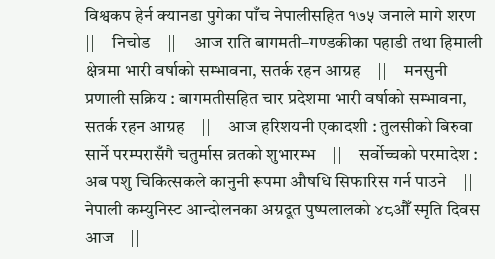विश्वकप हेर्न क्यानडा पुगेका पाँच नेपालीसहित १७५ जनाले मागे शरण    ||     निचोड    ||     आज राति बागमती–गण्डकीका पहाडी तथा हिमाली क्षेत्रमा भारी वर्षाको सम्भावना, सतर्क रहन आग्रह    ||     मनसुनी प्रणाली सक्रिय : बागमतीसहित चार प्रदेशमा भारी वर्षाको सम्भावना, सतर्क रहन आग्रह    ||     आज हरिशयनी एकादशी : तुलसीको बिरुवा सार्ने परम्परासँगै चतुर्मास व्रतको शुभारम्भ    ||     सर्वोच्चको परमादेश : अब पशु चिकित्सकले कानुनी रूपमा औषधि सिफारिस गर्न पाउने    ||     नेपाली कम्युनिस्ट आन्दोलनका अग्रदूत पुष्पलालको ४८औँ स्मृति दिवस आज    ||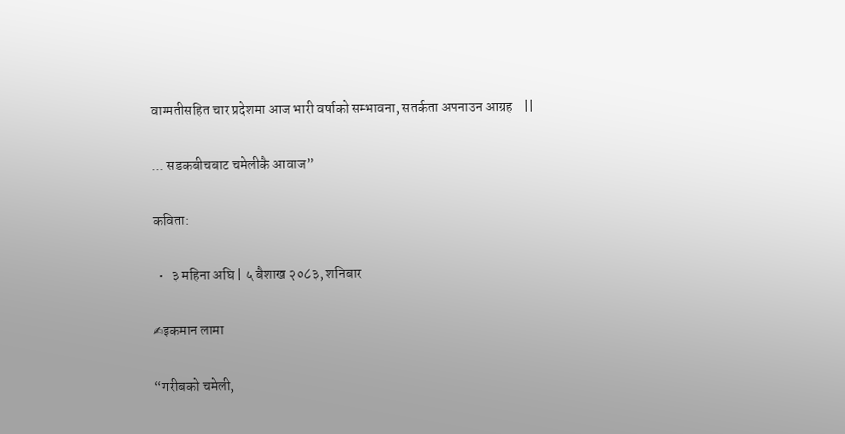वाग्मतीसहित चार प्रदेशमा आज भारी वर्षाको सम्भावना, सतर्कता अपनाउन आग्रह    ||

... सडकबीचबाट चमेलीकै आवाज”

कविता:

  •   ३ महिना अघि | ५ बैशाख २०८३, शनिबार

✍इकमान लामा

“गरीबको चमेली,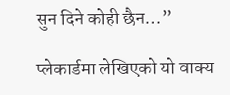सुन दिने कोही छैन…”

प्लेकार्डमा लेखिएको यो वाक्य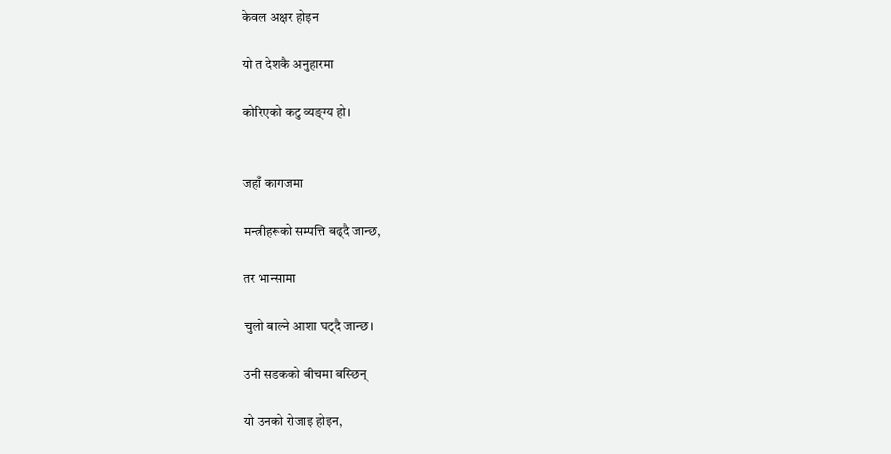केवल अक्षर होइन

यो त देशकै अनुहारमा

कोरिएको कटु व्यङ्ग्य हो।


जहाँ कागजमा

मन्त्रीहरूको सम्पत्ति बढ्दै जान्छ,

तर भान्सामा

चुलो बाल्ने आशा घट्दै जान्छ।

उनी सडकको बीचमा बस्छिन्

यो उनको रोजाइ होइन,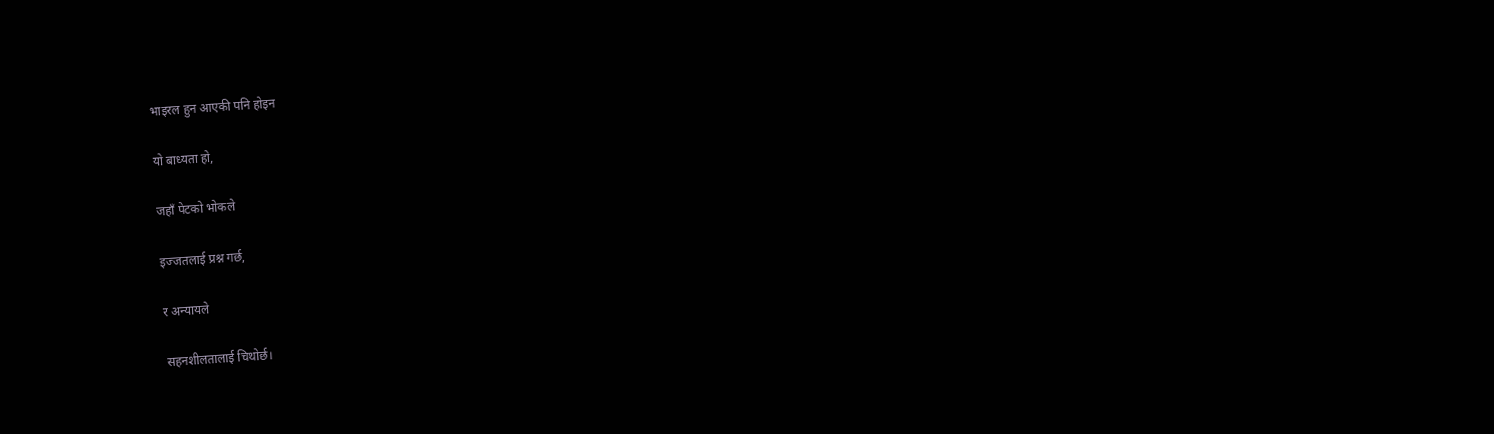भाइरल हुन आएकी पनि होइन

यो बाध्यता हो,

जहाँ पेटको भोकले

इज्जतलाई प्रश्न गर्छ,

र अन्यायले

सहनशीलतालाई चिथोर्छ।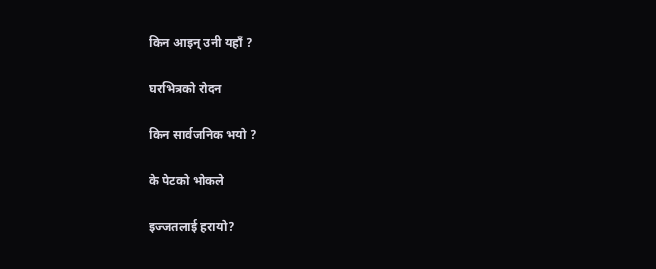किन आइन् उनी यहाँ ?

घरभित्रको रोदन

किन सार्वजनिक भयो ?

के पेटको भोकले

इज्जतलाई हरायो?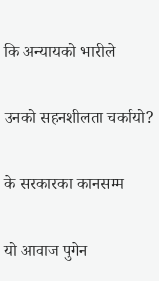कि अन्यायको भारीले

उनको सहनशीलता चर्कायो?

के सरकारका कानसम्म

यो आवाज पुगेन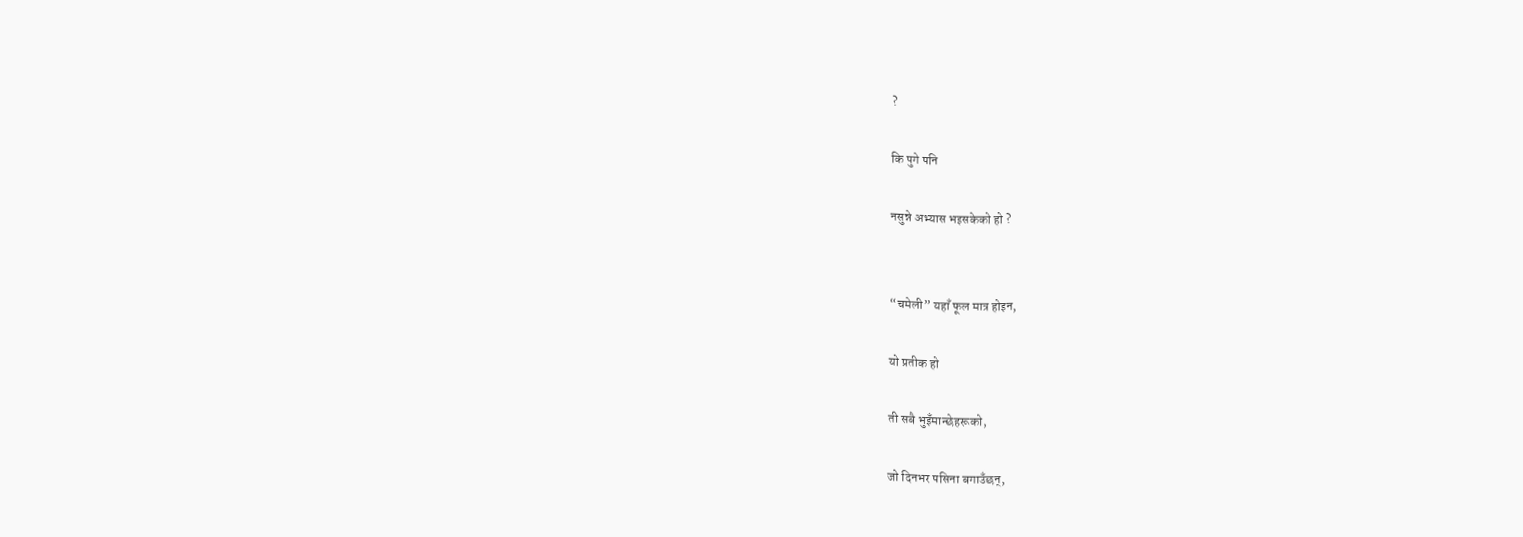?

कि पुगे पनि

नसुन्ने अभ्यास भइसकेको हो ?


“चमेली” यहाँ फूल मात्र होइन,

यो प्रतीक हो

ती सबै भुइँमान्छेहरूको,

जो दिनभर पसिना बगाउँछन्,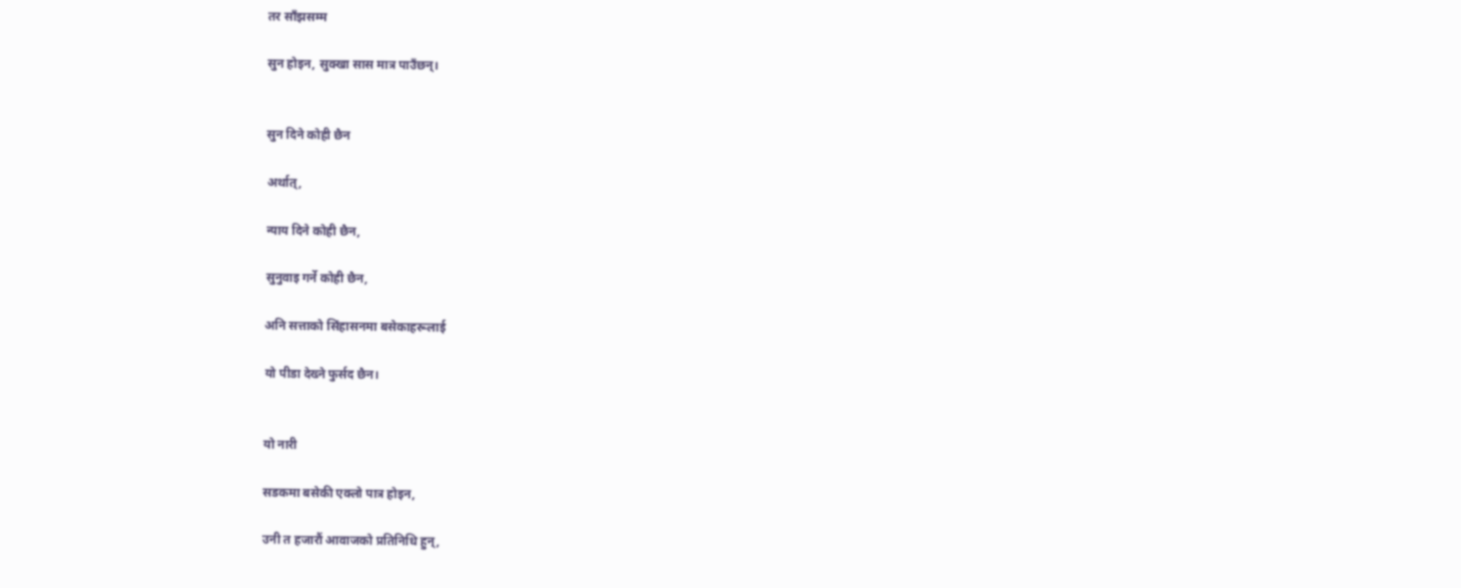तर साँझसम्म

सुन होइन, सुक्खा सास मात्र पाउँछन्।


सुन दिने कोही छैन

अर्थात्,

न्याय दिने कोही छैन,

सुनुवाइ गर्ने कोही छैन,

अनि सत्ताको सिंहासनमा बसेकाहरूलाई

यो पीडा देख्ने फुर्सद छैन।


यो नारी

सडकमा बसेकी एक्लो पात्र होइन,

उनी त हजारौं आवाजको प्रतिनिधि हुन्,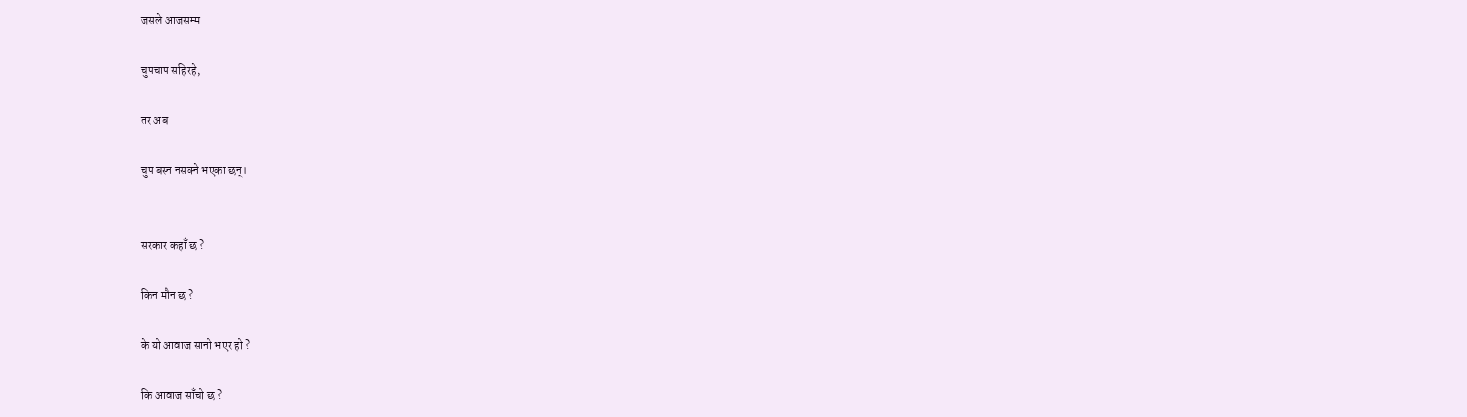जसले आजसम्म

चुपचाप सहिरहे,

तर अब

चुप बस्न नसक्ने भएका छन्।


सरकार कहाँ छ ?

किन मौन छ ?

के यो आवाज सानो भएर हो ?

कि आवाज साँचो छ ?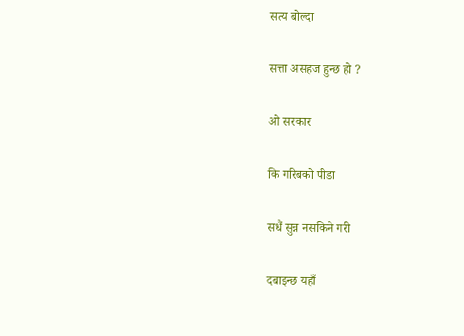सत्य बोल्दा

सत्ता असहज हुन्छ हो ?

ओ सरकार

कि गरिबको पीडा

सधैं सुन्न नसकिने गरी

दबाइन्छ यहाँ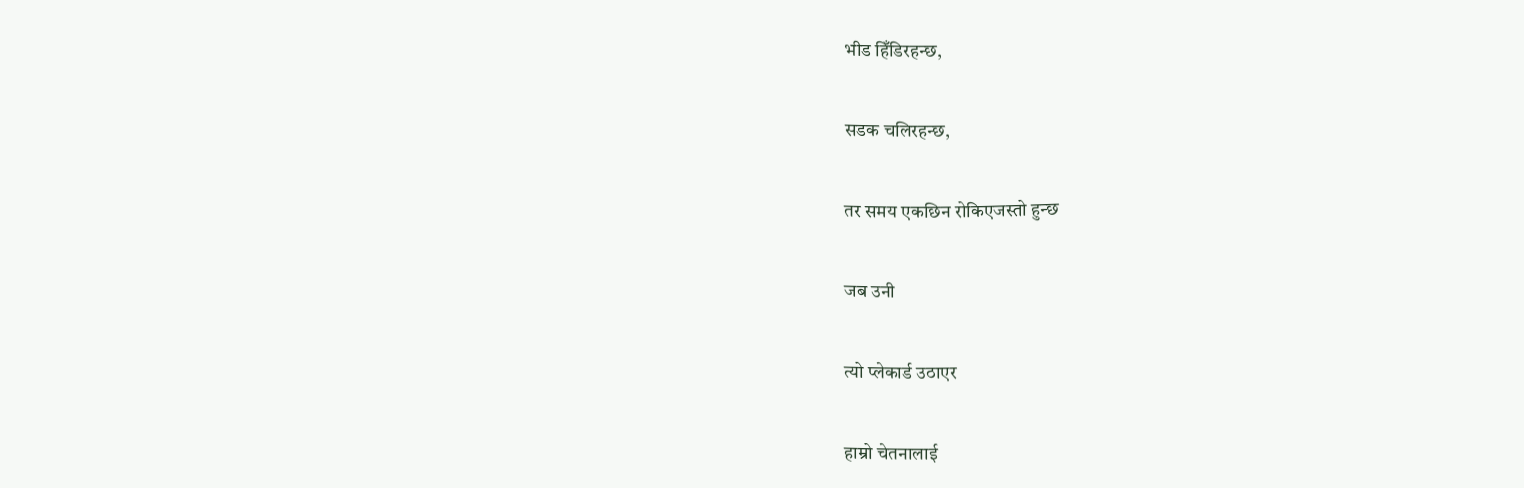भीड हिँडिरहन्छ,

सडक चलिरहन्छ,

तर समय एकछिन रोकिएजस्तो हुन्छ

जब उनी

त्यो प्लेकार्ड उठाएर

हाम्रो चेतनालाई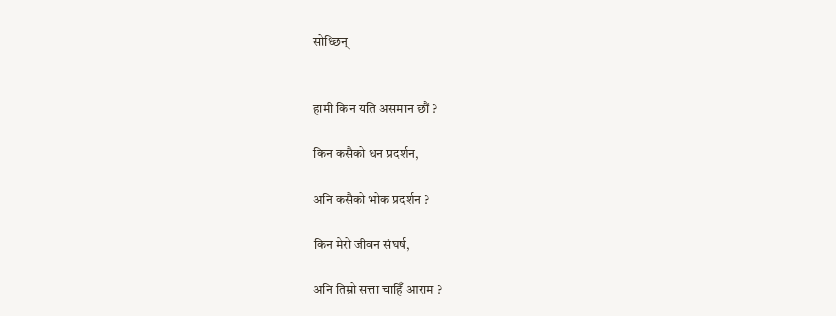सोध्छिन्


हामी किन यति असमान छौं ?

किन कसैको धन प्रदर्शन,

अनि कसैको भोक प्रदर्शन ?

किन मेरो जीवन संघर्ष,

अनि तिम्रो सत्ता चाहिँ आराम ?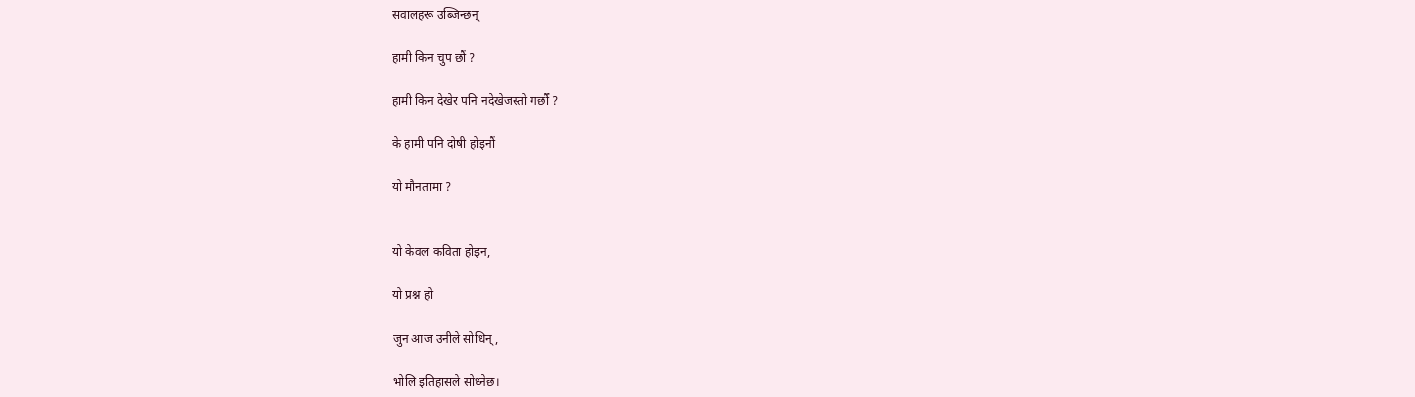सवालहरू उब्जिन्छन्

हामी किन चुप छौं ?

हामी किन देखेर पनि नदेखेजस्तो गर्छौं ?

के हामी पनि दोषी होइनौं

यो मौनतामा ?


यो केवल कविता होइन,

यो प्रश्न हो

जुन आज उनीले सोधिन्,

भोलि इतिहासले सोध्नेछ।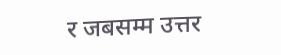र जबसम्म उत्तर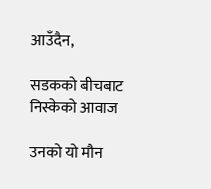आउँदैन,

सडकको बीचबाट निस्केको आवाज

उनको यो मौन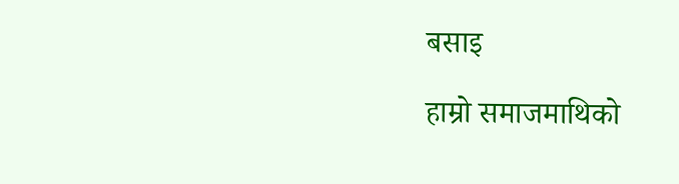बसाइ

हाम्रो समाजमाथिको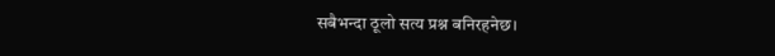सबैभन्दा ठूलो सत्य प्रश्न बनिरहनेछ।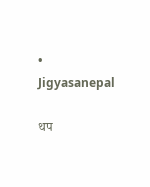• Jigyasanepal

थप